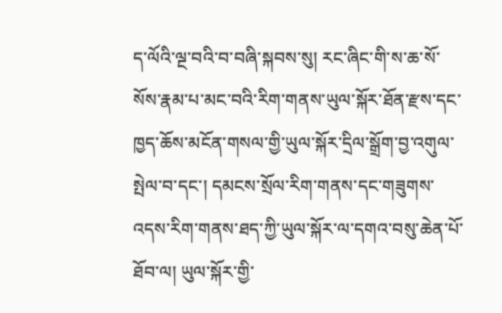ད་ལོའི་ལྔ་བའི་བ་བཞི་སྐབས་སུ། རང་ཞིང་གི་ས་ཆ་སོ་སོས་རྣམ་པ་མང་བའི་རིག་གནས་ཡུལ་སྐོར་ཐོན་རྫས་དང་ཁྱད་ཆོས་མངོན་གསལ་གྱི་ཡུལ་སྐོར་དྲིལ་སྒྲོག་བྱ་འགུལ་སྤེལ་བ་དང་། དམངས་སྲོལ་རིག་གནས་དང་གཟུགས་འདས་རིག་གནས་ཐད་ཀྱི་ཡུལ་སྐོར་ལ་དགའ་བསུ་ཆེན་པོ་ཐོབ་ལ། ཡུལ་སྐོར་གྱི་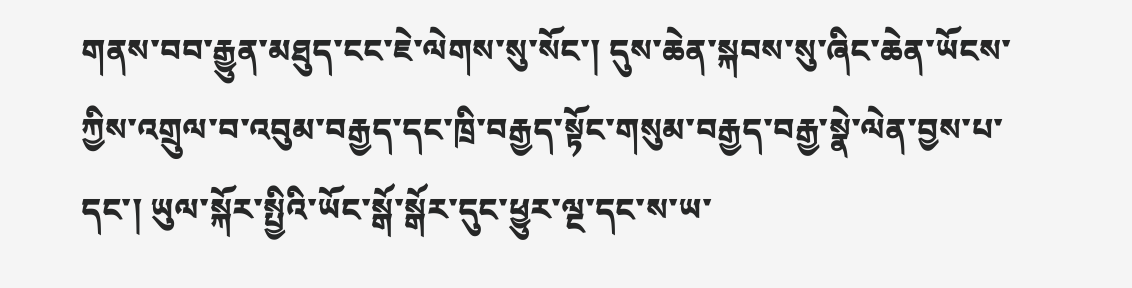གནས་བབ་རྒྱུན་མཐུད་ངང་ཇེ་ལེགས་སུ་སོང་། དུས་ཆེན་སྐབས་སུ་ཞིང་ཆེན་ཡོངས་ཀྱིས་འགྲུལ་བ་འབུམ་བརྒྱད་དང་ཁྲི་བརྒྱད་སྟོང་གསུམ་བརྒྱད་བརྒྱ་སྣེ་ལེན་བྱས་པ་དང་། ཡུལ་སྐོར་སྤྱིའི་ཡོང་སྒོ་སྒོར་དུང་ཕྱུར་ལྔ་དང་ས་ཡ་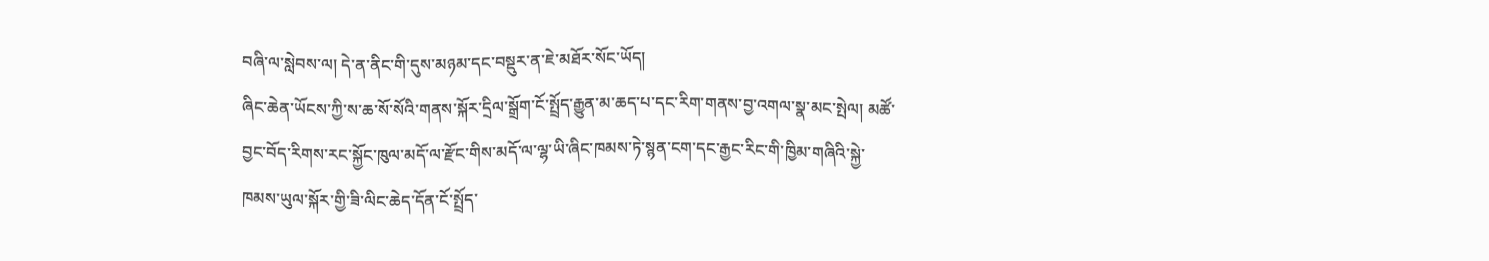བཞི་ལ་སླེབས་ལ། དེ་ན་ནིང་གི་དུས་མཉམ་དང་བསྡུར་ན་ཇེ་མཐོར་སོང་ཡོད།
ཞིང་ཆེན་ཡོངས་ཀྱི་ས་ཆ་སོ་སོའི་གནས་སྐོར་དྲིལ་སྒྲོག་ངོ་སྤྲོད་རྒྱུན་མ་ཆད་པ་དང་རིག་གནས་བྱ་འགལ་སྣ་མང་སྤེལ། མཚོ་བྱང་བོད་རིགས་རང་སྐྱོང་ཁུལ་མདོ་ལ་རྫོང་གིས་མདོ་ལ་ལྷ་ཡི་ཞིང་ཁམས་ཏེ་སྙན་ངག་དང་རྒྱང་རིང་གི་ཁྱིམ་གཞིའི་སྐྱེ་ཁམས་ཡུལ་སྐོར་གྱི་ཟི་ལིང་ཆེད་དོན་ངོ་སྤྲོད་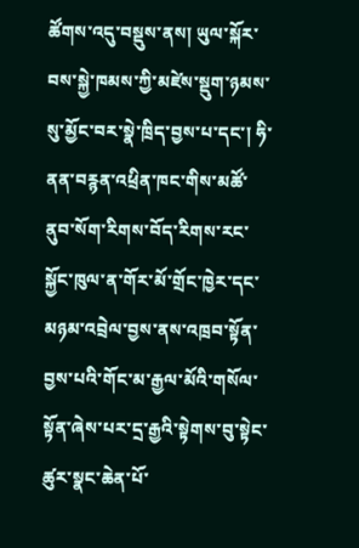ཚོགས་འདུ་བསྡུས་ནས། ཡུལ་སྐོར་བས་སྐྱེ་ཁམས་ཀྱི་མཛེས་སྡུག་ཉམས་སུ་མྱོང་བར་སྣེ་ཁྲིད་བྱས་པ་དང་། ཧི་ནན་བརྙན་འཕྲིན་ཁང་གིས་མཚོ་ནུབ་སོག་རིགས་བོད་རིགས་རང་སྐྱོང་ཁུལ་ན་གོར་མོ་གྲོང་ཁྱེར་དང་མཉམ་འབྲེལ་བྱས་ནས་འཁྲབ་སྟོན་བྱས་པའི་གོང་མ་རྒྱལ་མོའི་གསོལ་སྟོན་ཞེས་པར་དྲ་རྒྱའི་སྟེགས་བུ་སྟེང་ཚུར་སྣང་ཆེན་པོ་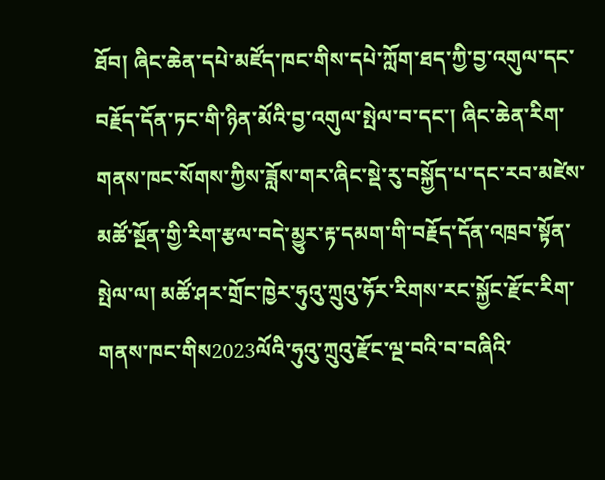ཐོབ། ཞིང་ཆེན་དཔེ་མཛོད་ཁང་གིས་དཔེ་ཀློག་ཐད་ཀྱི་བྱ་འགུལ་དང་བརྗོད་དོན་ཏང་གི་ཉིན་མོའི་བྱ་འགུལ་སྤེལ་བ་དང་། ཞིང་ཆེན་རིག་གནས་ཁང་སོགས་ཀྱིས་ཟློས་གར་ཞིང་སྡེ་རུ་བསྐྱོད་པ་དང་རབ་མཛེས་མཚོ་སྔོན་གྱི་རིག་རྩལ་བདེ་མྱུར་རྟ་དམག་གི་བརྗོད་དོན་འཁྲབ་སྟོན་སྤེལ་ལ། མཚོ་ཤར་གྲོང་ཁྱེར་ཧུའུ་ཀྲུའུ་ཧོར་རིགས་རང་སྐྱོང་རྫོང་རིག་གནས་ཁང་གིས2023ལོའི་ཧུའུ་ཀྲུའུ་རྫོང་ལྔ་བའི་བ་བཞིའི་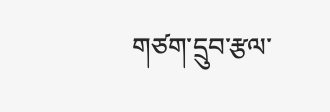གཙག་དྲུབ་རྩལ་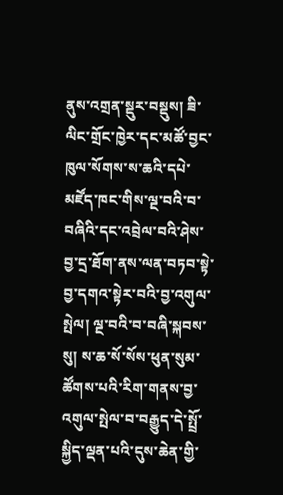ནུས་འགྲན་སྡུར་བསྡུས། ཟི་ལིང་གྲོང་ཁྱེར་དང་མཚོ་བྱང་ཁུལ་སོགས་ས་ཆའི་དཔེ་མཛོད་ཁང་གིས་ལྔ་བའི་བ་བཞིའི་དང་འབྲེལ་བའི་ཤེས་བྱ་དྲ་ཐོག་ནས་ལན་བཏབ་སྟེ་བྱ་དགའ་སྟེར་བའི་བྱ་འགུལ་སྤེལ། ལྔ་བའི་བ་བཞི་སྐབས་སུ། ས་ཆ་སོ་སོས་ཕུན་སུམ་ཚོགས་པའི་རིག་གནས་བྱ་འགུལ་སྤེལ་བ་བརྒྱུད་དེ་སྤྲོ་སྐྱིད་ལྡན་པའི་དུས་ཆེན་གྱི་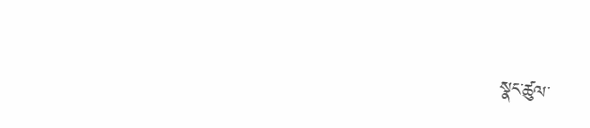སྣང་ཚུལ་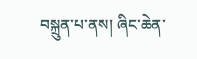བསྐྲུན་པ་ནས། ཞིང་ཆེན་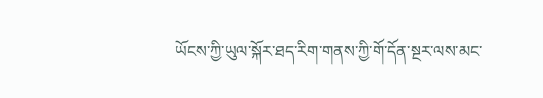ཡོངས་ཀྱི་ཡུལ་སྐོར་ཐད་རིག་གནས་ཀྱི་གོ་དོན་སྔར་ལས་མང་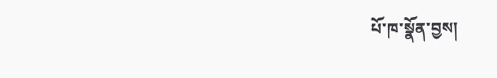པོ་ཁ་སྣོན་བྱས།